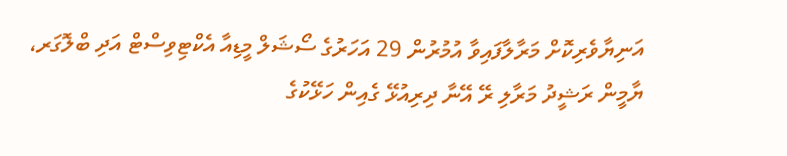އަނިޔާވެރިކޮށް މަރާލާފައިވާ އުމުރުން 29 އަހަރުގެ ސޯޝަލް މީޑިއާ އެކްޓިވިސްޓް އަދި ބްލޮގަރ، ޔާމީން ރަޝީދު މަރާލި ރޭ އޭނާ ދިރިއުޅޭ ގެއިން ހަޅޭކުގެ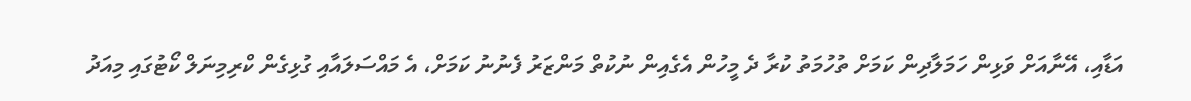އަޑާއި، އޭނާއަށް ވަޅިން ހަމަލާދިން ކަމަށް ތުހުމަތު ކުރާ ދެ މީހުން އެގެއިން ނުކުތް މަންޒަރު ފެނުނު ކަމަށް، އެ މައްސަލައާއި ގުޅިގެން ކްރިމިނަލް ކޯޓުގައި މިއަދު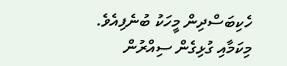ހެކިބަސްދިން މީހަކު ބުނެފިއެވެ.
މިކަމާއި ގުޅިގެން ސިއްރުން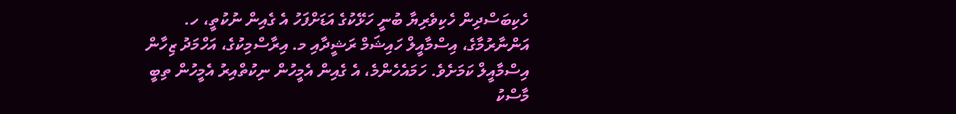ހެކިބަސްދިން ހެކިވެރިޔާ ބުނީ ހަޅޭކުގެ އަޑަށްފަހު އެ ގެއިން ނުކުތީ، ހ. އަންނާރުމާގެ، އިސްމާއީލް ހައިޝަމް ރަޝީދާއި މ. އިރާސްމިކުގެ، އަހްމަދު ޒިހާން އިސްމާއީލް ކަމަށެވެ. ހަމައެހެންމެ، އެ ގެއިން އެމީހުން ނިކުތްއިރު އެމީހުން ތިބީ މާސްކު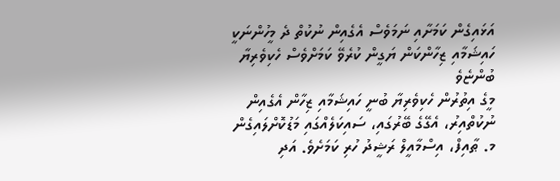އަޅައިގެން ކަމަށާއި ނަމަވެސް އެގެއިން ނުކުތް ދެ މީހުންނަކީ ހައިޝަމާއި ޒިހާންކަން ޔަގީން ކުރެވޭ ކަމަށްވެސް ހެކިވެރިޔާ ބުންޏެވެ
މީގެ އިތުރުން ހެކިވެރިޔާ ބުނީ ހައިޝަމާއި ޒިހާން އެގެއިން ނުކުތްއިރު، އެގޭގެ ބޭރުގައި، ސައިކަލެއްގައި މަޑުކޮށްލައިގެން މ. ޠާއިފް، އިސްމާއީލް ރަޝީދު ހުރި ކަމަށެވެ. އަދި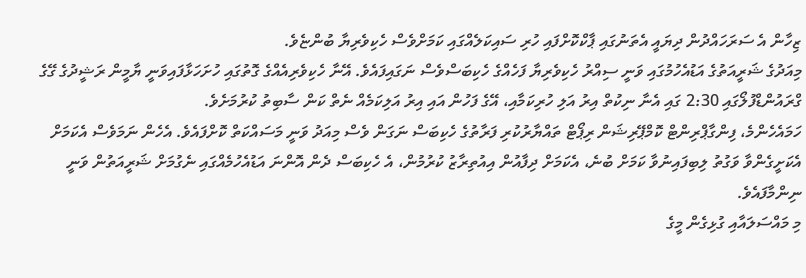ޒިހާން އެ ސަރަހައްދުން ދިޔައީ އެތަނުގައި ޕާކްކޮށްފައި ހުރި ސައިކަލެއްގައި ކަމަށްވެސް ހެކިވެރިޔާ ބުންޏެވެ.
މިއަދުގެ ޝަރީއަތުގެ އަޑުއެހުމުގައި ވަނީ ސިއްރު ހެކިވެރިޔާ ފަހެއްގެ ހެކިބަސްވެސް ނަގައިފައެވެ. އޭނާ ހެކިވެރިއެއްގެ ގޮތުގައި ހުށަހަޅާފައިވަނީ ޔާމީން ރަޝީދުގެ ގޭގެ ގްރައުންޑްފުލޯގައި 2:30 ގައި އެނާ ނިކުތް އިރު އަލި ހުރިކަމާއި، އޭގެ ފަހުން އައި އިރު އަލިކަމެއް ނެތް ކަން ސާބިތު ކުރުމަށެވެ.
ހަމައެހެންމެ، ފިންގާޕްރިންޓް ކޮމްޕޭރިޝަން ރިޕޯޓް ތައްޔާރުކުރި ފަރާތުގެ ހެކިބަސް ނަގަން ވެސް މިއަދު ވަނީ މަސައްކަތް ކޮށްފައެވެ. އެހެން ނަމަވެސް އެކަމަށް އެކަށީގެންވާ ވަގުތު ލިބިފައިނުވާ ކަމަށް ބުނެ، އެކަމަށް ދިފާއުން އިއުތިރާޒު ކުރުމުން، އެ ހެކިބަސް ދެން އޮންނަ އަޑުއެހުމެއްގައި ނެގުމަށް ޝަރީއަތުން ވަނީ ނިންމާފައެވެ.
މި މައްސަލައާއި ގުޅިގެން މީގެ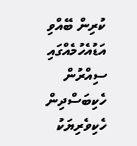ކުރިން ބޭއްވި އަޑުއެހުމެއްގައި ސިއްރުން ހެކިބަސްދިން ހެކިވެރިޔަކު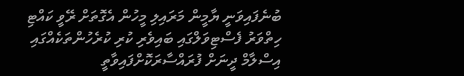ބުނެފައިވަނީ ޔާމީން މަރައިލި މީހުން އެގޮތަށް ރޭވީ ކައްޓި ހިތްވަރު ފެސްޓިވަލްގައި ބައިވެރި ކުރި ކުރެހުންތަކެއްގައި އިސްލާމް ދީނަށް ފުރައްސާރަކޮށްފައިވާތީ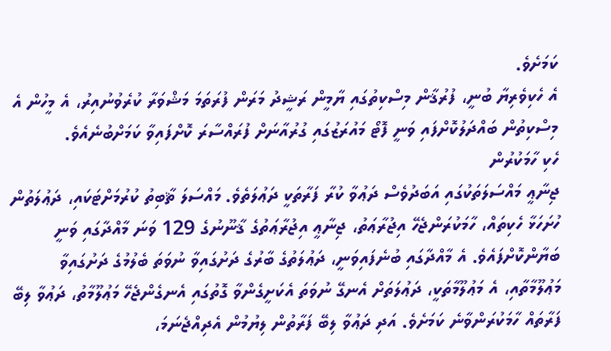ކަމަށެވެ.
އެ ހެކިވެރިޔާ ބުނީ، ފުރުޤާން މިސްކިތުގައި ޔާމީން ރަޝީދު މަރަން ފުރަތަމަ މަޝްވަރާ ކުރެވުނުއިރު، އެ މީހުން އެ މިސްކިތުން ބައްދަލުކޮށްފައި ވަނީ ފޮޓޯ މައުރަޒުގައި ގުރުއާނަށް ފުރައްސާރަ ކޮށްފައިވާ ކަމަށްބުނެއެވެ.
ހެކި ހާމަކުރުން
ޖިނާޢީ މައްސަލަތަކުގައި އަބަދުވެސް ދަޢުވާ ކުރާ ފަރާތަކީ ދަޢުލަތެވެ. މައްސަލަ ޘާބިތު ކުރުމަށްޓަކައި، ދަޢުލަތުން ހުށަހަޅާ ހެކިތައް، ހާމަކުރަންޖެހޭ އިޖުރާޢަތު، ޖިނާޢީ އިޖުރާޢަތުގެ ޤާނޫނުގެ 129 ވަނަ މާއްދާގައި ވަނީ ބަޔާންކޮށްފައެވެ. އެ މާއްދާގައި ބުނެފައިވަނީ، ދަޢުލަތުގެ ބާރުގެ ދަށުގައިވާ ނުވަތަ ބެލުމުގެ ދަށުގައިވާ މަޢުލޫމާތާއި، އެ މަޢުލޫމާތަކީ، ދަޢުލަތަށް އެނގޭ ނުވަތަ އެކަށީގެންވާ ގޮތުގައި އެނގެންޖެހޭ މަޢުލޫމާތު، ދަޢުވާ ލިބޭ ފަރާތައް ހާމަކުރަންވާނެ ކަމަށެވެ. އަދި ދަޢުވާ ލިބޭ ފަރާތުން ލިޔުމުން އެދިއްޖެނަމަ،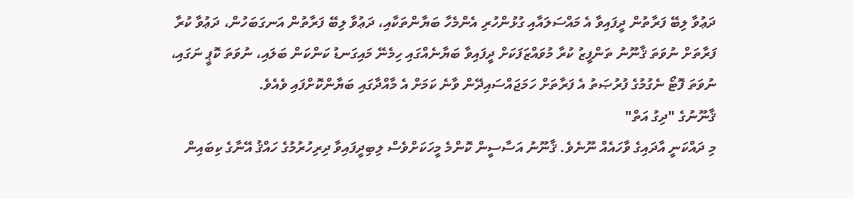ދަޢުވާ ލިބޭ ފަރާތުން ދީފައިވާ އެ މައްސަލައާއި ގުޅުންހުރި އެންމެހާ ބަޔާންތަކާއި، ދަޢުވާ ލިބޭ ފަރާތުން އަނގަބަހުން، ދަޢުވާ ކުރާ ފަރާތަށް ނުވަތަ ޤާނޫނު ތަންފީޒު ކުރާ މުވައްޒަފަކަށް ދީފައިވާ ބަޔާނެއްގައި ހިމެނޭ މައިގަނޑު ކަންކަން ބަލައި، ނުވަތަ ކޮޕީ ނަގައި، ނުވަތަ ފޮޓޯ ނެގުމުގެ ފުރުޞަތު އެ ފަރާތަށް ހަމަޖައްސައިދޭން ވާނެ ކަމަށް އެ މާއްދާގައި ބަޔާންކޮށްފައި ވެއެވެ.
ޤާނޫނުގެ "ދިގު އަތް"
މި ދައްކަނީ އާދައިގެ ވާހައެއް ނޫނެވެ. ޤާނޫނު އަސާސީން ކޮންމެ މީހަކަށްވެސް ލިބިދީފައިވާ ދިރިހުރުމުގެ ހައްޤު އޭނާގެ ކިބައިން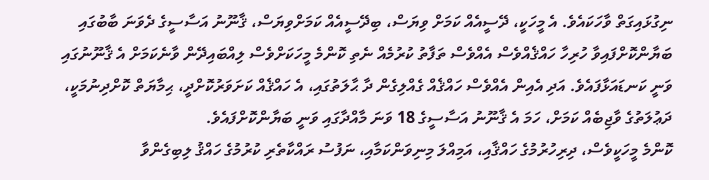ނިގުޅައިގަތް ވާހަކައެވެ. އެ މީހަކީ، ދޭސީއެއް ކަމަށް ވިޔަސް، ބިދޭސީއެއް ކަމަށްވިޔަސް، ޤާނޫނު އަސާސީގެ ދެވަނަ ބާބުގައި ބަޔާންކޮށްފައިވާ ހުރިހާ ހައްޤެއްވެސް އެއްވެސް ތަފާތު ކުރުމެއް ނެތި ކޮންމެ މީހަކަށްވެސް ލިއްބައިދޭން ވާނެކަމަށް އެ ޤާނޫނުގައި ވަނީ ކަނޑައަޅާފައެވެ. އަދި އެއިން އެއްވެސް ހައްޤެއް ގެއްލިގެން ދާ ޙާލަތުގައި، އެ ހައްޤެއް ކަށަވަރުކޮށްދީ، ޙިމާޔަތް ކޮށްދިނުމަކީ، ދަޢުލަތުގެ ވާޖިބެއް ކަމަށް، ހަމަ އެ ޤާނޫނު އަސާސީގެ 18 ވަނަ މާއްދާގައި ވަނީ ބަޔާންކޮށްފައެވެ.
ކޮންމެ މީހަކީވެސް، ދިރިހުރުމުގެ ހައްޤާއި، އަމިއްލަ މިނިވަންކަމާއި، ނަފުސު ރައްކާތެރި ކުރުމުގެ ހައްޤު ލިބިގެންވާ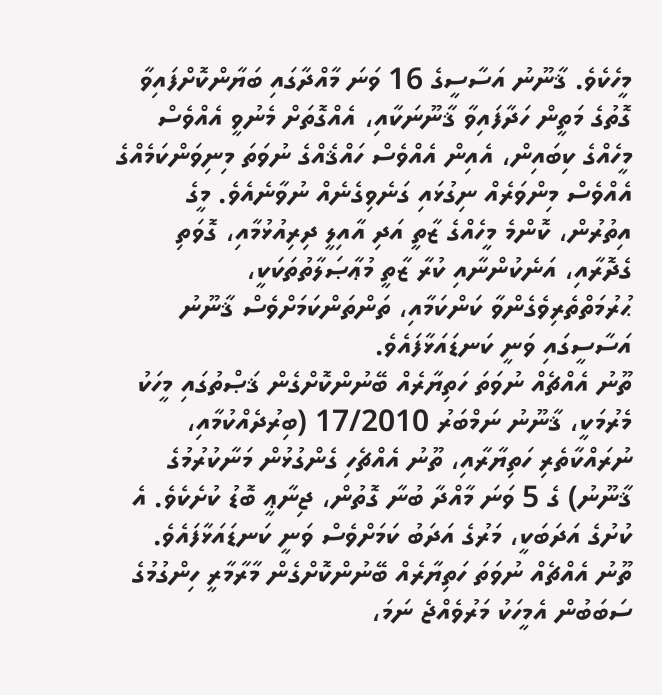މީހެކެވެ. ޤާނޫނު އަސާސީގެ 16 ވަނަ މާއްދާގައި ބަޔާންކޮށްފައިވާ ގޮތުގެ މަތީން ހަދާފައިވާ ޤާނޫނަކާއި، އެއްގޮތަށް މެނުވީ އެއްވެސް މީހެއްގެ ކިބައިން، އެއިން އެއްވެސް ހައްޤެއްގެ ނުވަތަ މިނިވަންކަމެއްގެ އެއްވެސް މިންވަރެއް ނިގުޅައި ގަނެވިގެނެއް ނުވާނެއެވެ. މީގެ އިތުރުން، ކޮންމެ މީހެއްގެ ޒާތީ އަދި އާއިލީ ދިރިއުޅުމާއި، ގޮވަތި ގެދޮރާއި، އަނެކުންނާއި ކުރާ ޒާތީ މުޢާޞަލާތުތަކަކީ، ޙުރުމަތްތެރިވެގެންވާ ކަންކަމާއި، ތަންތަންކަމަށްވެސް ޤާނޫނު އަސާސީގައި ވަނީ ކަނޑައަޅާފައެވެ.
ތޫނު އެއްޗެއް ނުވަތަ ހަތިޔާރެއް ބޭނުންކޮށްގެން ޤަޞްތުގައި މީހަކު މެރުމަކީ، ޤާނޫނު ނަމްބަރު 17/2010 (ބިރުދެއްކުމާއި، ނުރައްކާތެރި ހަތިޔާރާއި، ތޫނު އެއްޗެހި ގެންގުޅުން މަނާކުރުމުގެ ޤާނޫނު) ގެ 5 ވަނަ މާއްދާ ބުނާ ގޮތުން، ޖިނާޢީ ބޮޑު ކުށެކެވެ. އެ ކުށުގެ އަދަބަކީ، މަރުގެ އަދަބު ކަމަށްވެސް ވަނީ ކަނޑައަޅާފައެވެ. ތޫނު އެއްޗެއް ނުވަތަ ހަތިޔާރެއް ބޭނުންކޮށްގެން މާރާމާރީ ހިންގުމުގެ ސަބަބުން އެމީހަކު މަރުވެއްޖެ ނަމަ،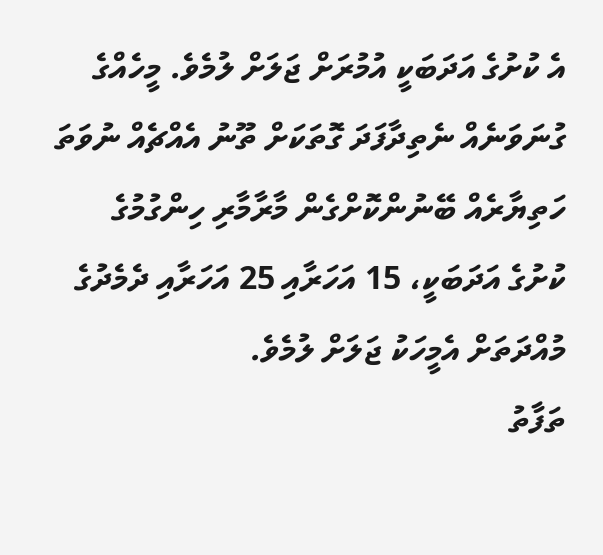އެ ކުށުގެ އަދަބަކީ އުމުރަށް ޖަލަށް ލުމެވެ. މީހެއްގެ ގުނަވަނެއް ނެތިދާފަދަ ގޮތަކަށް ތޫނު އެއްޗެއް ނުވަތަ ހަތިޔާރެއް ބޭނުންކޮށްގެން މާރާމާރި ހިންގުމުގެ ކުށުގެ އަދަބަކީ، 15 އަހަރާއި 25 އަހަރާއި ދެމެދުގެ މުއްދަތަށް އެމީހަކު ޖަލަށް ލުމެވެ.
ތަފާތު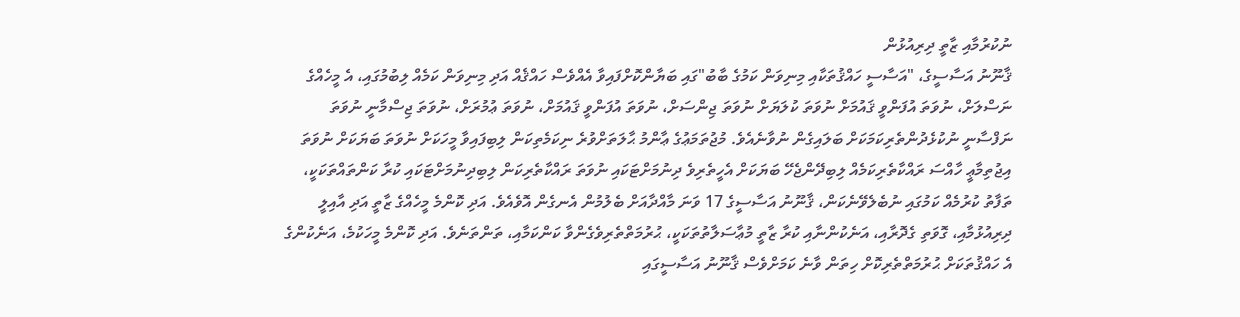ނުކުރުމާއި ޒާތީ ދިރިއުޅުން
ޤާނޫނު އަސާސީގެ، "އަސާސީ ހައްޤުތަކާއި މިނިވަން ކަމުގެ ބާބު"ގައި ބަޔާންކޮށްފައިވާ އެއްވެސް ހައްޤެއް އަދި މިނިވަން ކަމެއް ލިބުމުގައި، އެ މީހެއްގެ ނަސްލަށް، ނުވަތަ އުފަންވީ ޤައުމަށް ނުވަތަ ކުލަޔަށް ނުވަތަ ޖިންސަށް، ނުވަތަ އުފަންވީ ޤައުމަށް، ނުވަތަ ޢުމުރަށް، ނުވަތަ ޖިސްމާނީ ނުވަތަ ނަފްސާނީ ނުކުޅެދުންތެރިކަމަކަށް ބަލައިގެން ނުވާނެއެވެ. މުޖުތަމަޢުގެ ޢާންމު ޙާލަތަށްވުރެ ނިކަމެތިކަން ލިބިފައިވާ މީހަކަށް ނުވަތަ ބަޔަކަށް ނުވަތަ އިޖުތިމާޢީ ހާއްސަ ރައްކާތެރިކަމެއް ލިބިދޭންޖެހޭ ބަޔަކަށް އެހީތެރިވެ ދިނުމަށްޓަކައި ނުވަތަ ރައްކާތެރިކަން ލިބިދިނުމަށްޓަކައި ކުރާ ކަންތައްތަކަކީ، ތަފާތު ކުރުމެއް ކަމުގައި ނުބެލެވޭނެކަން، ޤާނޫނު އަސާސީގެ 17 ވަނަ މާއްދާއަށް ބެލުމުން އެނގެން އޮވެއެވެ. އަދި ކޮންމެ މީހެއްގެ ޒާތީ އަދި އާއިލީ ދިރިއުޅުމާއި، ގޮވަތި ގެދޮރާއި، އަނެކުންނާއި ކުރާ ޒާތީ މުޢާސަލާތުތަކަކީ، ޙުރުމަތްތެރިވެގެންވާ ކަންކަމާއި، ތަންތަނެވެ. އަދި ކޮންމެ މީހަކުމެ، އަނެކުންގެ އެ ހައްޤުތަކަށް ޙުރުމަތްތެރިކޮށް ހިތަން ވާނެ ކަމަށްވެސް ޤާނޫނު އަސާސީގައި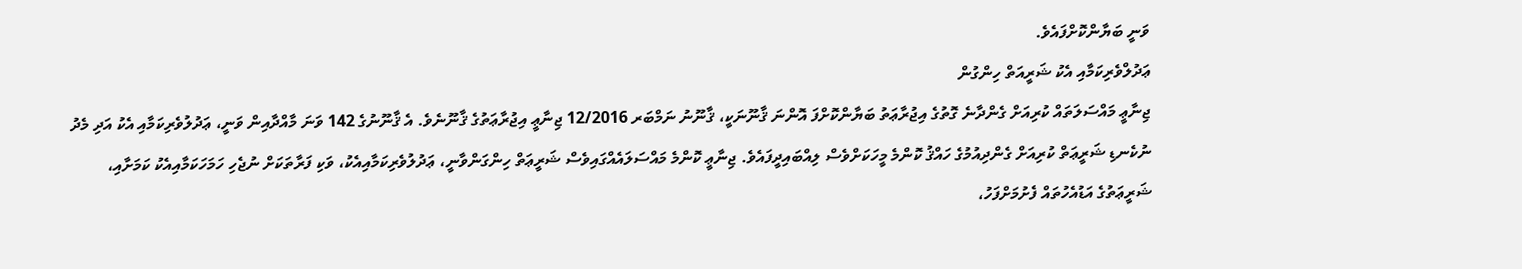ވަނީ ބަޔާންކޮށްފައެވެ.
ޢަދުލްވެރިކަމާއި އެކު ޝަރީއަތް ހިންގުން
ޖިނާޢީ މައްސަލަތައް ކުރިއަށް ގެންދާނެ ގޮތުގެ އިޖުރާޢަތު ބަޔާންކޮށްފަ އޮންނަ ޤާނޫނަކީ، ޤާނޫނު ނަމްބަރ 12/2016 ޖިނާޢީ އިޖުރާޢަތުގެ ޤާނޫނެވެ. އެ ޤާނޫނުގެ 142 ވަނަ މާއްދާއިން ވަނީ، ޢަދުލުވެރިކަމާއި އެކު އަދި މެދު ނުކެނޑި ޝަރީޢަތް ކުރިއަށް ގެންދިއުމުގެ ހައްޤު ކޮންމެ މީހަކަށްވެސް ލިއްބައިދީފައެވެ. ޖިނާޢީ ކޮންމެ މައްސަލައެއްގައިވެސް ޝަރީޢަތް ހިންގަންވާނީ، ޢަދުލުވެރިކަމާއިއެކު، ވަކި ފަރާތަކަށް ނުޖެހި ހަމަހަކަމާއިއެކު ކަމަށާއި، ޝަރީޢަތުގެ އަޑުއެހުތައް ފެށުމަށްފަހު،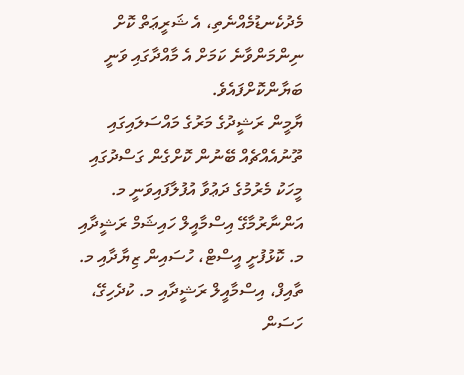މެދުކެނޑުމެއްނެތި، އެ ޝަރީޢަތް ކޮށް ނިންމަންވާނެ ކަމަށް އެ މާއްދާގައި ވަނީ ބަޔާންކޮށްފައެވެ.
ޔާމީން ރަޝީދުގެ މަރުގެ މައްސަލައިގައި ތޫނުއެއްޗެއް ބޭނުން ކޮށްގެން ގަސްދުގައި މީހަކު މެރުމުގެ ދަޢުވާ އުފުލާފައިވަނީ މ. އަންނާރުމާގޭ އިސްމާއީލް ހައިޝަމް ރަޝީދާއި މ. ކޮޅުފުށީ އީސްޓް، ހުސައިން ޒިޔާދާއި މ. ތާއިފް، އިސްމާއީލް ރަޝީދާއި މ. ކުދެހިގޭ، ހަސަން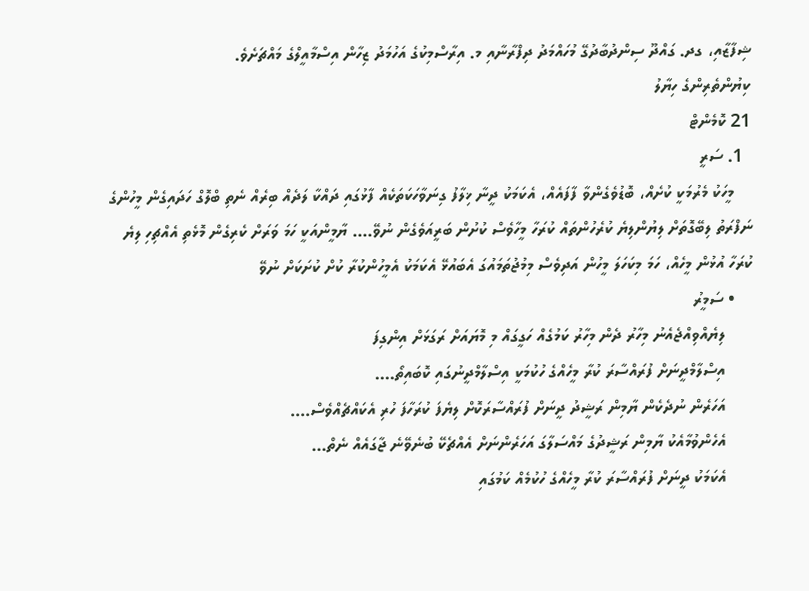ޝިފާޒާއި، ގދ. ގައްދޫ ސިންދުބާދުގޭ މުހައްމަދު ދިފްރާނާއި މ. އިރާސްމިކުގެ އަހުމަދު ޒިހާން އިސްމާއީލްގެ މައްޗަށެވެ.
ކިޔުންތެރިންގެ ހިޔާލު
21 ކޮމެންޓް
  1. ސަރީ
    މީހަކު މެރުމަކީ ކުށެއް، ބޮޑުވެގެންވާ ފާފައެއް، އެކަމަކު ދީނާ ޚިލާފު ގިނަވާހަކަތަކެއް ފާޅުގައި ދައްކާ ލަދެއް ބިރެއް ނެތި ބްލޮގް ހަދައިގެން މީހުންގެ ނަފްރަތު ލިބޭގޮތަށް ލިޔުންލިޔެ ކުރެހުންތައް ކުރަހާ މީހާވެސް ކުށުން ބަރީއަވެގެން ނުވޭ.... ޔާމީންއަކީ ހަމަ ވަރަށް ކެރިގެން މޮޅެތި އެއްޗިހި ލިޔެ ކުރަހާ އުޅުން މީހެއް، ހަމަ މިކަހަލަ މީހުން އަދިވެސް މިމުޖުތަމައުގަ އެބައުޅޭ އެކަމަކު އެމީހުންކުރާ ކުށް ކުށަކަށް ނުވޭ
    • ސަމީރު
      ލިޔެއްވިއްޖެއެނު މިހާރު ދެން މިހާރު ކަމުގެއް ހަގީގައް މި މޮޔައަށް ރަގަޅަށް އިންގިފަ
      އިސްލާމްދީނަށް ފުރައްސާރަ ކުރާ މީހެއްގެ ހުކުމަކީ އިސްލާމްދީނުގައި ކޮބައިތޯ....
      އަހަރެން ނުދެކެން ޔާމިން ރަޝީދު ދީނަށް ފުރައްސާރަކޮށް ލިޔެފަ ކުރަހާފަ ހުރި އެކައްޗެއްވެސް....
      އެހެންވުމާއެކު ޔާމިން ރަޝީދުގެ މައްސަލާގަ އަހަރެންނަށް އެއްޗެކޭ ބުނެވޭނެ ޖާގައެއް ނެތް...
      އެކަމަކު ދީނަށް ފުރައްސާރަ ކުރާ މީހެއްގެ ހުކުމެއް ކަމުގައި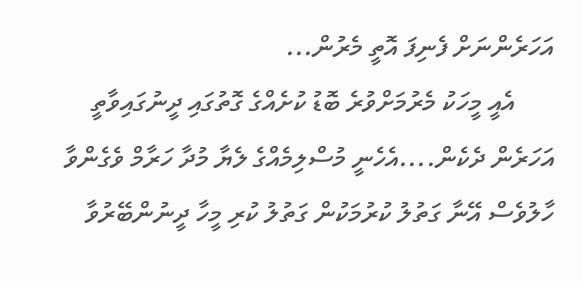އަހަރެންނަށް ފެނިފަ އޮތީ މެރުން...
      އެއީ މީހަކު މެރުމަށްވުރެ ބޮޑު ކުށެއްގެ ގޮތުގައި ދީނުގައިވާތީ އަހަރެން ދެކެން....އެހެނީ މުސްލިމެއްގެ ލެޔާ މުދާ ހަރާމް ވެގެންވާ ހާލުވެސް އޭނާ ގަތުލު ކުރުމަކުން ގަތުލު ކުރި މީހާ ދީނުންބޭރުވާ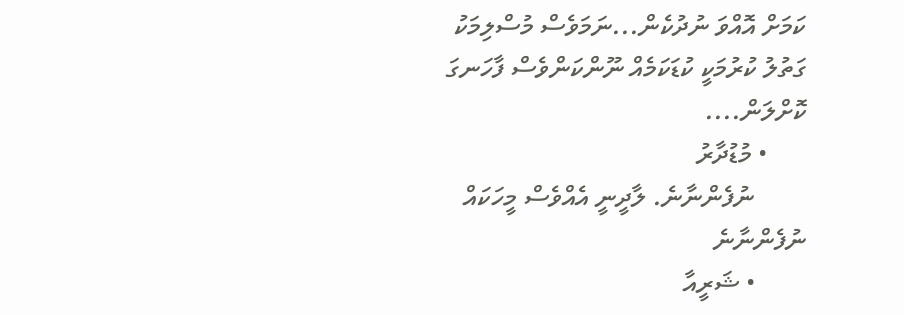ކަމަށް އޮއްވަ ނުދުކެން...ނަމަވެސް މުސްލިމަކު ގަތުލު ކުރުމަކީ ކުޑަކަމެއް ނޫންކަންވެސް ފާހަނގަ ކޮށްލަން....
      • މުޑުދާރު
        ނުފެންނާނެ. ލާދީނީ އެއްވެސް މީހަކައް ނުފެންނާނެ
        • ޝަރީއާ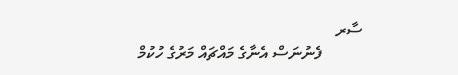ސާރ
          ފެނުނަސް އެނާގެ މައްޗައް މަރުގެ ހުކުމް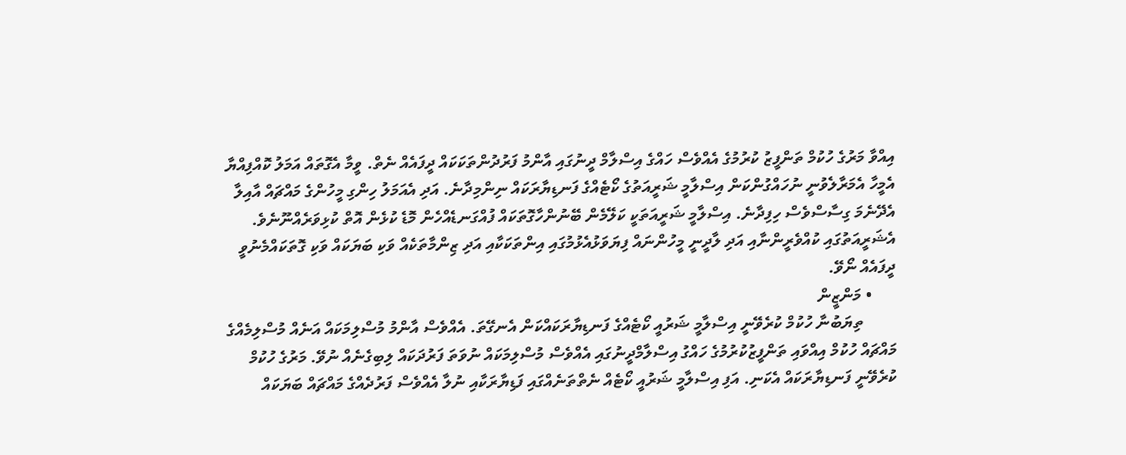އިއްވާ މަރުގެ ހުކުމް ތަންފީޒު ކުރުމުގެ އެއްވެސް ހައްގެ އިސްލާމް ދީނުގައި އާންމު ފަރުދުންތަކަކައް ދީފައެއް ނެތް. ވީމާ އެގޮތައް އަމަލު ކޮއްފިއްޔާ އެމީހާ އެމަރާލެވުނީ ނުހައްގުންކަން އިސްލާމީ ޝަރީއަތުގެ ކޯޓެއްގެ ފަނޑިޔާރަކައް ނިންމިދާނެ. އަދި އެއަމަލު ހިންގި މީހުންގެ މައްޗައް އާއިލާ އެދޭނެމަ ގިސާސްވެސް ހިފިދާނެ. އިސްލާމީ ޝަރީއަތަކީ ކަލޭމެން ބޭނުންހާގޮތަކައް ފުއްގަނޑެއްހެން މޮޑެ ކުޅެން އޮތް ކުޅިވަރެއްނޫނެވެ. އެޝަރީއަތުގައި ކުއްވެރީންނާއި އަދި ލާދީނީ މީހުންނައް ފިޔަވަޅުއެޅުމުގައި އިންތަކަކާއި އަދި ޒިންމާތަކެއް ވަކި ބަޔަކައް ވަކި ގޮތަކައްމެނުވީ ދީފައެއް ނޯވޭ.
      • މަންޒީން
        ތިޔަބުނާ ހުކުމް ކުރެވޭނީ އިސްލާމީ ޝަރުއީ ކޯޓެއްގެ ފަނޑިޔާރަކައްކަން އެނގޭތަ. އެއްވެސް އާންމު މުސްލިމަކައް އަނެއް މުސްލިމެއްގެ މައްޗައް ހުކުމް އިއްވައި ތަންފީޒުކުރުމުގެ ހައްގު އިސްލާމްދީނުގައި އެއްވެސް މުސްލިމަކައް ނުވަތަ ފަރުދަކައް ލިބިގެނެއް ނުވޭ. މަރުގެ ހުކުމް ކުރެވޭނީ ފަނޑިޔާރަކައް އެކަނި. އަފި އިސްލާމީ ޝަރުއީ ކޯޓެއް ނެތްތަނެއްގައި ފަޑިޔާރަކާއި ނުލާ އެއްވެސް ފަރުދެއްގެ މައްޗައް ބަޔަކައް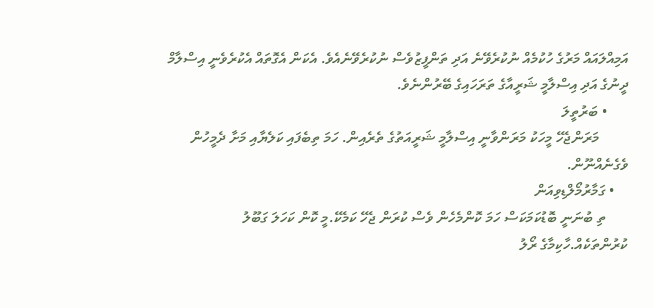އަމިއްލައައް މަރުގެ ހުކުމެއް ނުކުރެވޭނެ އަދި ތަންފީޒުވެސް ނުކުރެވޭނެއެވެ. އެކަން އެގޮތައް އެކުރެވެނީ އިސްލާމް ދީނުގެ އަދި އިސްލާމީ ޝަރީއާގެ ތަރަހައިގެ ބޭރުންނެވެ.
      • ބަރުތީލަ
        މަރަންޖެހޭ މީހަކު މަރަންވާނީ އިސްލާމީ ޝަރީއަތުގެ ތެރެއިން. ހަމަ ތިބެފައި ކަލެޔާއި މަށާ ދެމީހުން ވެގެނެއްނޫން.
    • ގަމާރުމޯލްޑިވިއަން
      ތި ބުނަނީ ބޮޑުކަމަކަސް ހަމަ ކޮންމެހެން ވެސް ކުރަން ޖެހޭ ކަމެކޭ.މީ ކޮން ކަހަލަ ގަބޫލު ކުރުންތަކެއް.ހާކިމާގެ ރޯލު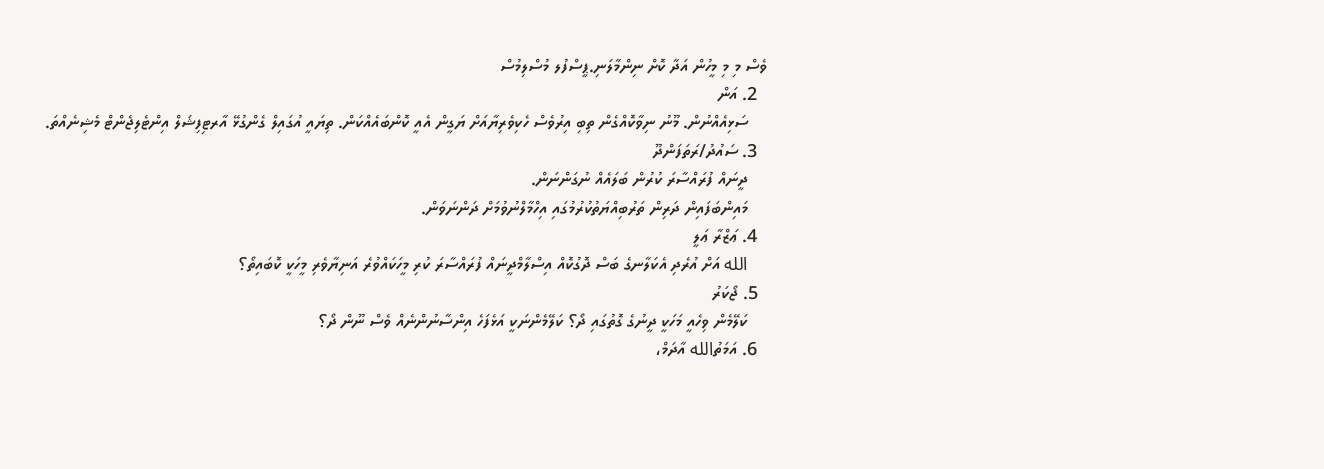ވެސް މި މި މީހުން އަދާ ކޮށް ނިންމާލަނި.ޕީސްފުލ މުސްލިމުސް
  2. އަން
    ސަޅިއެއްނުން. މޫނު ނިވާކޮއްގެން ތިބި އިރުވެސް ހެކިވެރިޔާއަށް ޔަގީން އެއީ ކޮންބައެއްކަން. ތިޔައީ އުގައިލް ގެންގުޅޭ އާރޓިފިޝަލް އިންޓެލިޖެންޓް މެޝިނެއްތަ.
  3. ސައުދު/ރަތަފަންދޫ
    ދީނައް ފުރައްސާރަ ކުރުން ބަލައެއް ނުގަންނަން.
    މައިންބަފައިން ދަރިން ތަރުބިއްޔަތުކުރުމުގައި އިހްމާލްނުވުމަށް ދަންނަވަން.
  4. ޢަޒްރާ ޢަލީ
    الله އަށް އުރެދި އެކަލާނގެ ބަސް ދޮގުކޮއް އިސްލާމްދީނައް ފުރައްސާރަ ކުރި މީހަކައްވުރެ އަނިޔާވެރި މީހަކީ ކޮބައިތޯ؟
  5. ޖޯކަރު
    ކަލޭމެން ވިހެއީ މަހަކީ ދީނުގެ ގޮތުގައި ދޯ؟ ކަލޭމެންނަކީ އަޅެފަހެ އިންސާނުންނެއް ވެސް ނޫން ދޯ؟
  6. އަމަތުالله އާދަމް،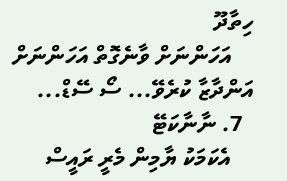ހިތާދޫ
    އަހަންނަށް ވާނެގޮތް އަހަންނަށް އަންދާޒާ ކުރެވޭ... ސޯ ސޭޑް...
  7. ނާނާކަޓޭ
    އެކަމަކު ޔާމިން މެރީ ރައީސް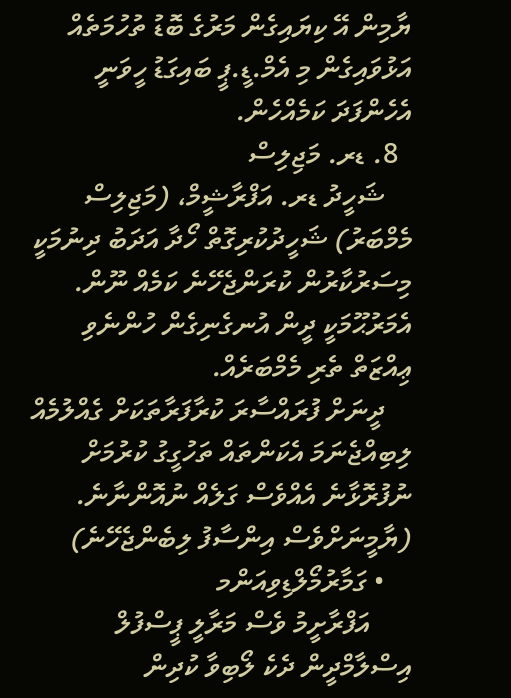ޔާމިން އޭ ކިޔައިގެން މަރުގެ ބޮޑު ތުހުމަތެއް އަޅުވައިގެން މި އެމް.ޑީ.ޕީ ބައިގަޑު ހީވަނީ އެހެންފަދަ ކަމެއްހެން.
  8. ޑރ. މަޖިލިސް
    ޝަހީދު ޑރ. އަފްރާޝީމް، (މަޖިލިސް މެމްބަރު) ޝަހީދުކުރިގޮތް ހޯދާ އަދަބު ދިނުމަކީ މިސަރުކާރުން ކުރަންޖެހޭނެ ކަމެއް ނޫން. އެމަރުޙޫމަކީ ދީން އުނގެނިގެން ހުންނެވި ޢިއްޒަތް ތެރި މެމްބަރެއް.
    ދީނަށް ފުރައްސާރަ ކުރާފަރާތަކަށް ގެއްލުމެއް ލިބިއްޖެނަމަ އެކަންތައް ތަހުގީގު ކުރުމަށް ނުފުރޮޅާނެ އެއްވެސް ގަލެއް ނުއޮންނާނެ. (ޔާމީނަށްވެސް އިންސާފު ލިބެންޖެހޭނެ)
    • ގަމާރުމޯލްޑިވިއަންމ
      އަފްރާށީމު ވެސް މަރާލީ ޕީސްފުލް އިސްލާމްދީން ދެކެ ލޯބިވާ ކުދިން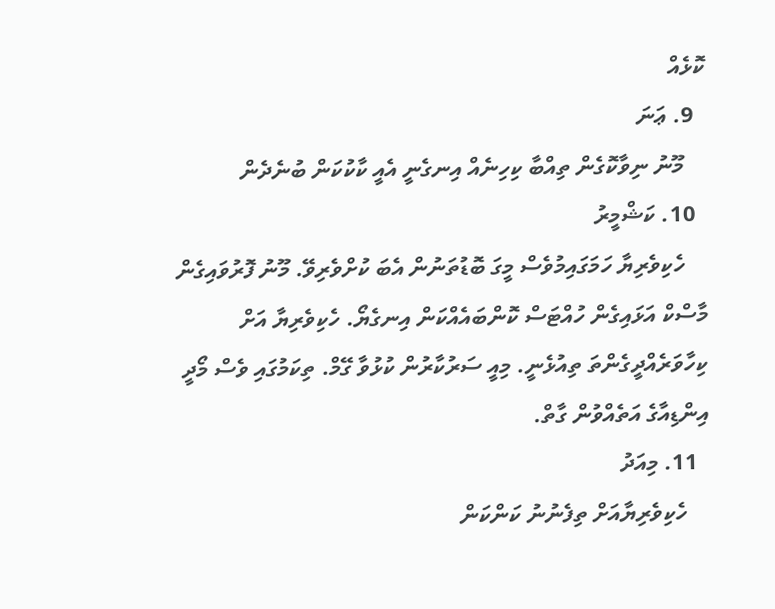ކޮޅެއް
  9. ޢަނަ
    މޫނު ނިވާކޮގެން ތިއްބާ ކިހިނެއް އިނގެނީ އެއީ ކާކުކަން ބުނެދެން
  10. ކަޝްމީރު
    ހެކިވެރިޔާ ހަމަގައިމުވެސް މީގަ ބޮޑުތަނުން އެބަ ކުށްވެރިވޭ. މޫނު ފޮރުވައިގެން މާސްކް އަޅައިގެން ހުއްޓަސް ކޮންބައެއްކަން އިނގެޔޯ. ހެކިވެރިޔާ އަށް ކިހާވަރެއްދީގެންތަ ތިއުޅެނީ. މިއީ ސަރުކާރުން ކުޅުވާ ގޭމް. ތިކަމުގައި ވެސް މޯދީ އިންޑިއާގެ އަތެއްވުން ގާތް.
  11. މިއަދު
    ހެކިވެރިޔާއަށް ތިފެނުނު ކަންކަން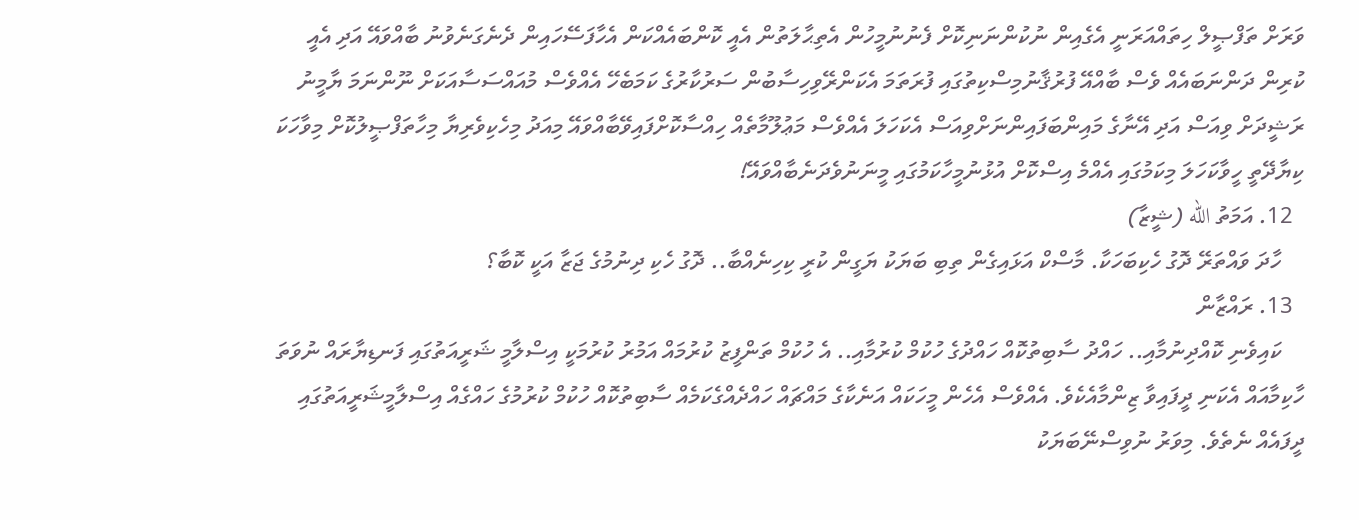ވަރަށް ތަފްޞީލް ހިތައްއަރަނީ އެގެއިން ނުކުންނަނިކޮށް ފެނުނުމީހުން އެތިޙާލަތުން އެއީ ކޮންބައެއްކަން އެހާފަސޭހައިން ދެނެގަނެވުނު ބާއްވައޭ އަދި އެއީ ކުރިން ދަންނަބައެއް ވެސް ބާއްއޭ ފުރުޤާނުމިސްކިތުގައި ފުރަތަމަ އެކަންރޭވިހިސާބުން ސަރުކާރުގެ ކަމަބެހޭ އެއްވެސް މުއައްސަސާއަކަށް ނޫންނަމަ ޔާމީނު ރަޝީދަށް ވިއަސް އަދި އޭނާގެ މައިންބަފައިންނަށްވިއަސް އެކަހަލަ އެއްވެސް މަޢުލޫމާތެއް ހިއްސާކޮށްފައިވޭބާއްވައޭ މިއަދު މިހެކިވެރިޔާ މިހާތަފްޞީލުކޮށް މިވާހަކަ ކިޔާދޭތީ ހީވާކަހަލަ މިކަމުގައި އެއްމެ އިސްކޮށް އުޅުނުމީހާކަމުގައި މީނަނުވެދަނެބާއްވައޭ!
  12. އަމަތު الله (ޝީޒާ)
    ހާދަ ވައްތަރޭ ދޮގު ހެކިބަހަކާ. މާސްކް އަޅައިގެން ތިބި ބަޔަކު ޔަގީން ކުރީ ކިހިނެއްބާ.. ދޮގު ހެކި ދިނުމުގެ ޖަޒާ އަކީ ކޮބާ؟
  13. ރައްޒާން
    ކައިވެނި ކޮއްދިނުމާއި.. ހައްދު ސާބިތުކޮއް ހައްދުގެ ހުކުމް ކުރުމާއި.. އެ ހުކުމް ތަންފީޒު ކުރުމައް އަމުރު ކުރުމަކީ އިސްލާމީ ޝަރީއަތުގައި ފަނޑިޔާރައް ނުވަތަ ހާކިމާއައް އެކަނި ދީފައިވާ ޒިންމާއެކެވެ. އެއްވެސް އެހެން މީހަކައް އަނެކާގެ މައްޗައް ހައްދެއްގެކަމެއް ސާބިތުކޮއް ހުކުމް ކުރުމުގެ ހައްގެއް އިސްލާމީޝަރީއަތުގައި ދީފައެއް ނެތެވެ. މިވަރު ނުވިސްނޭބަޔަކު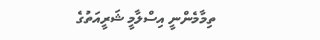ތިމާމެންނީ އިސްލާމީ ޝަރީއަތުގެ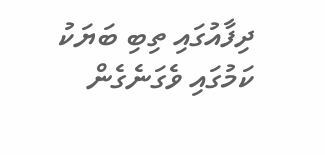ދިފާއުގައި ތިބި ބަޔަކު ކަމުގައި ވެގަނެގެން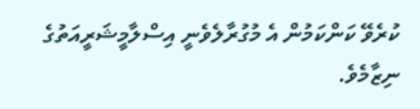ކުރެވޭ ކަންކަމުން އެ މުގުރާލެވެނީ އިސްލާމީޝަރީއަތުގެ ނިޒާމެވެ.